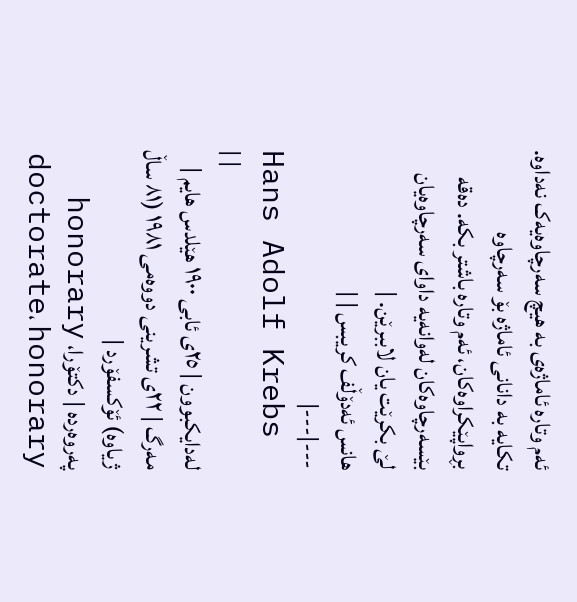ئەم وتارە ئاماژەی بە ھیچ سەرچاوەیەک نەداوە. تکایە بە دانانی ئاماژە بۆ سەرچاوە بڕواپێکراوەکان، ئەم وتارە باشتر بکە. دەقە بێسەرچاوەکان لەوانەیە داوای سەرچاوەیان لێ بکرێت یان لاببرێن. |
ھانس ئەدۆڵف کریبس | |
---|---|
Hans Adolf Krebs | |
لەدایکبوون | ٢٥ی ئابی ١٩٠٠ ھێلدس ھایم |
مەرگ | ٢٢ی تشرینی دووەمی ١٩٨١ (٨١ ساڵ ژیاوە) ئۆکسفۆرد |
پەروەردە | دکتۆرا، honorary doctorate، honorary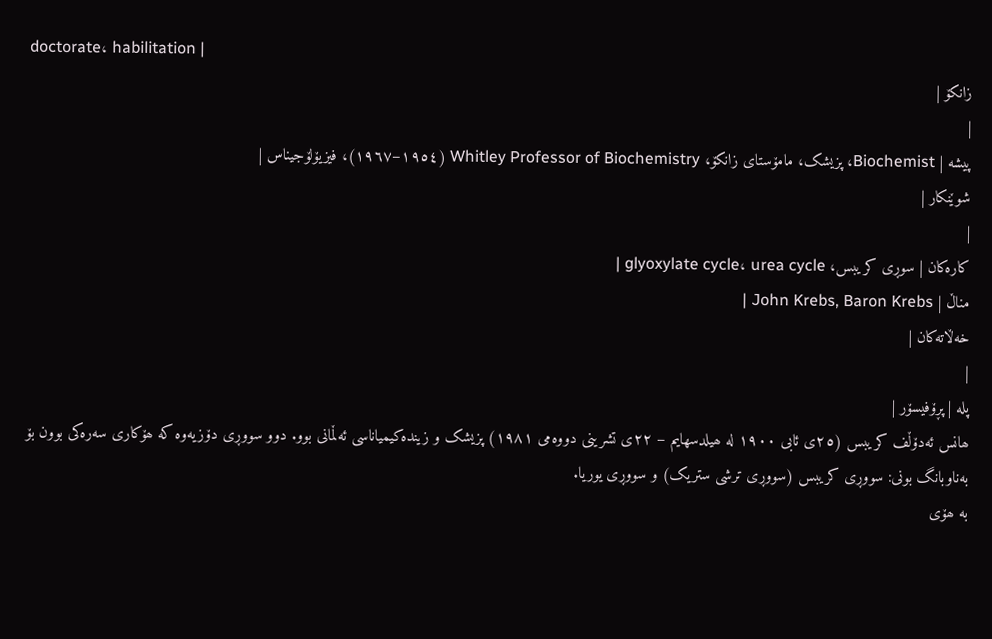doctorate، habilitation |
زانکۆ |
|
پیشە | Biochemist، پزیشک، مامۆستای زانکۆ، Whitley Professor of Biochemistry (١٩٥٤–١٩٦٧)، فیزیۆلۆجیناس |
شوێنکار |
|
کارەکان | سوڕی کریبس، glyoxylate cycle، urea cycle |
مناڵ | John Krebs, Baron Krebs |
خەڵاتەکان |
|
پلە | پڕۆفیسۆر |
ھانس ئەدۆڵف کریبس (٢٥ی ئابی ١٩٠٠ لە ھیلدسھایم – ٢٢ی تشرینی دووەمی ١٩٨١) پزیشک و زیندەکیمیاناسی ئەڵمانی بوو. دوو سووڕی دۆزیەوە کە ھۆکاری سەرەکی بوون بۆ بەناوبانگ بونی: سووڕی کریبس (سووڕی ترشی ستریک) و سووڕی یوریا.
بە ھۆی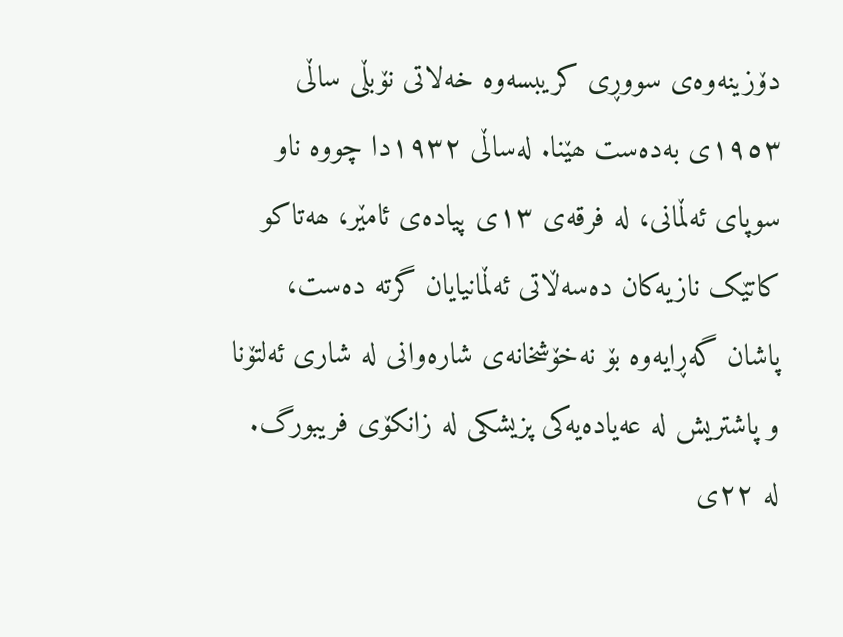دۆزینەوەی سووڕی کریبسەوە خەلاتی نۆبڵی ساڵی ١٩٥٣ی بەدەست ھێنا. لەساڵی ١٩٣٢دا چووە ناو سوپای ئەڵمانی، لە فرقەی ١٣ی پیادەی ئامێر، ھەتاکو کاتێک نازیەکان دەسەڵاتی ئەڵمانیایان گرتە دەست، پاشان گەڕایەوە بۆ نەخۆشخانەی شارەوانی لە شاری ئەلتۆنا و پاشتریش لە عەیادەیەکی پزیشکی لە زانکۆی فریبورگ. لە ٢٢ی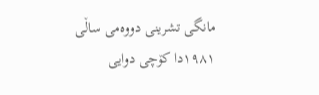مانگی تشرینی دووەمی ساڵی ١٩٨١دا کۆچی دوایی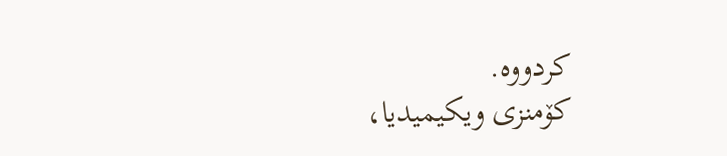کردووە.
کۆمنزی ویکیمیدیا،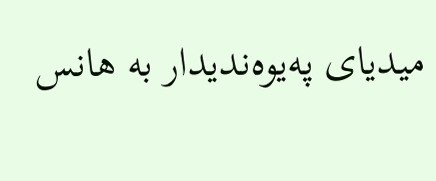میدیای پەیوەندیدار بە ھانس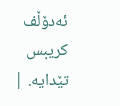ئەدۆڵف کریبس تێدایە. |